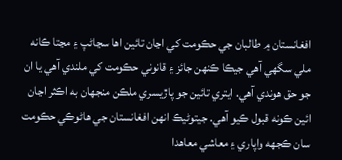افغانستان ۾ طالبان جي حڪومت کي اڃان تائين اها سڃاڻپ ۽ مڃتا ڪانه ملي سگهي آهي جيڪا ڪنهن جائز ۽ قانوني حڪومت کي ملندي آهي يا ان جو حق هوندي آهي. ايتري تائين جو پاڙيسري ملڪن منجهان به اڪثر اڃان ائين ڪونه قبول ڪيو آهي. جيتوڻيڪ انهن افغانستان جي هاڻوڪي حڪومت سان ڪجهه واپاري ۽ معاشي معاهدا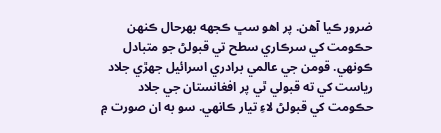ضرور ڪيا آهن. پر اهو سڀ ڪجهه بهرحال ڪنهن حڪومت کي سرڪاري سطح تي قبولڻ جو متبادل ڪونهي. قومن جي عالمي برادري اسرائيل جهڙي جلاد رياست کي ته قبولي ٿي پر افغانستان جي جلاد حڪومت کي قبولڻ لاءِ تيار ڪانهي. سو به ان صورت ۾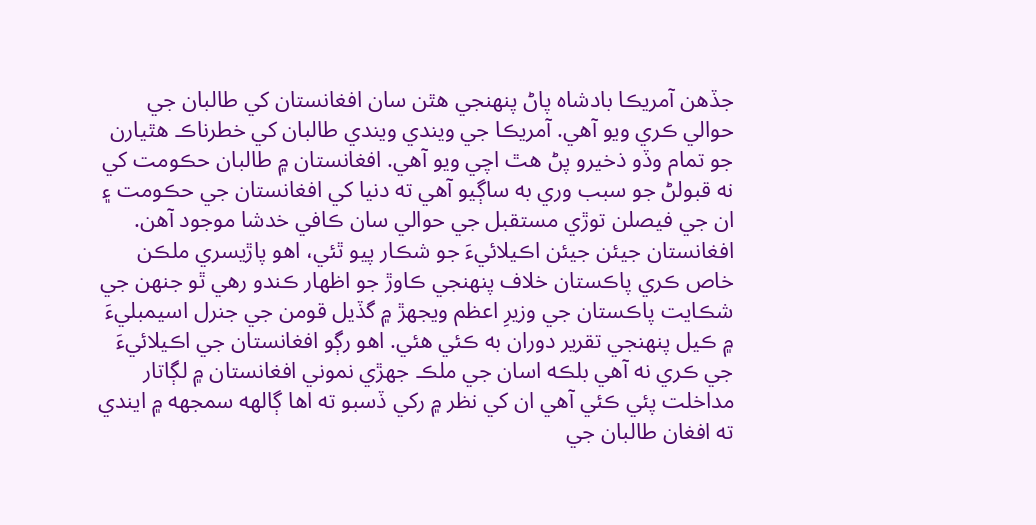جڏهن آمريڪا بادشاه پاڻ پنهنجي هٿن سان افغانستان کي طالبان جي حوالي ڪري ويو آهي. آمريڪا جي ويندي ويندي طالبان کي خطرناڪ هٿيارن جو تمام وڏو ذخيرو پڻ هٿ اچي ويو آهي. افغانستان ۾ طالبان حڪومت کي نه قبولڻ جو سبب وري به ساڳيو آهي ته دنيا کي افغانستان جي حڪومت ۽ ان جي فيصلن توڙي مستقبل جي حوالي سان ڪافي خدشا موجود آهن.
افغانستان جيئن جيئن اڪيلائيءَ جو شڪار پيو ٿئي، اهو پاڙيسري ملڪن خاص ڪري پاڪستان خلاف پنهنجي ڪاوڙ جو اظهار ڪندو رهي ٿو جنهن جي شڪايت پاڪستان جي وزيرِ اعظم ويجهڙ ۾ گڏيل قومن جي جنرل اسيمبليءَ ۾ ڪيل پنهنجي تقرير دوران به ڪئي هئي. اهو رڳو افغانستان جي اڪيلائيءَ جي ڪري نه آهي بلڪه اسان جي ملڪ جهڙي نموني افغانستان ۾ لڳاتار مداخلت پئي ڪئي آهي ان کي نظر ۾ رکي ڏسبو ته اها ڳالهه سمجهه ۾ ايندي ته افغان طالبان جي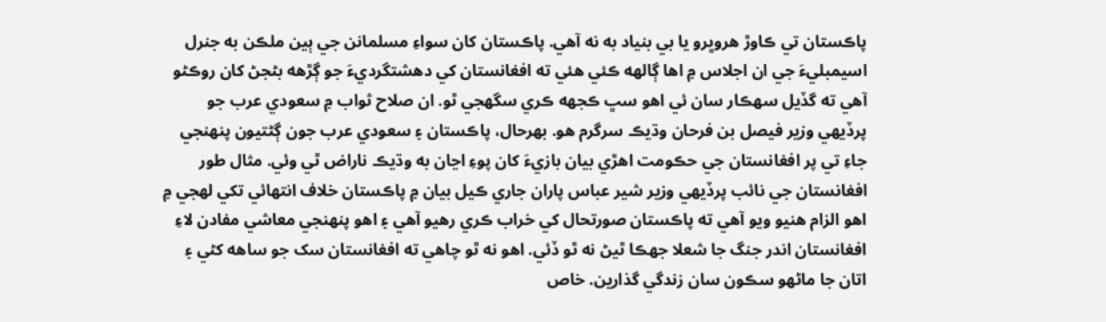پاڪستان تي ڪاوڙ هروڀرو يا بي بنياد به نه آهي. پاڪستان کان سواءِ مسلمانن جي ٻين ملڪن به جنرل اسيمبليءَ جي ان اجلاس ۾ اها ڳالهه ڪئي هئي ته افغانستان کي دهشتگرديءَ جو ڳڙهه بڻجڻ کان روڪڻو آهي ته گڏيل سهڪار سان ئي اهو سڀ ڪجهه ڪري سگهجي ٿو. ان صلاح ثواب ۾ سعودي عرب جو پرڏيهي وزير فيصل بن فرحان وڌيڪ سرگرم هو. بهرحال، پاڪستان ۽ سعودي عرب جون ڳڻتيون پنهنجي جاءِ تي پر افغانستان جي حڪومت اهڙي بيان بازيءَ کان پوءِ اڃان به وڌيڪ ناراض ٿي وئي. مثال طور افغانستان جي نائب پرڏيهي وزير شير عباس پاران جاري ڪيل بيان ۾ پاڪستان خلاف انتهائي تکي لهجي ۾ اهو الزام هنيو ويو آهي ته پاڪستان صورتحال کي خراب ڪري رهيو آهي ۽ اهو پنهنجي معاشي مفادن لاءِ افغانستان اندر جنگ جا شعلا جهڪا ٿيڻ نه ٿو ڏئي. اهو نه ٿو چاهي ته افغانستان سک جو ساهه کڻي ۽ اتان جا ماڻهو سڪون سان زندگي گذارين. خاص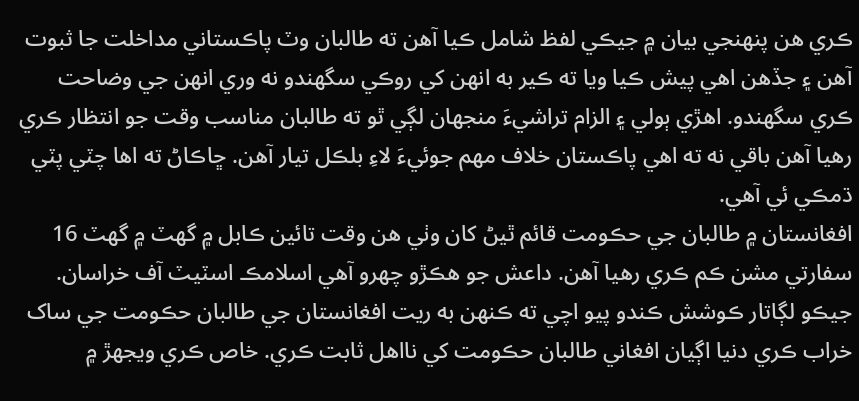ڪري هن پنهنجي بيان ۾ جيڪي لفظ شامل ڪيا آهن ته طالبان وٽ پاڪستاني مداخلت جا ثبوت آهن ۽ جڏهن اهي پيش ڪيا ويا ته ڪير به انهن کي روڪي سگهندو نه وري انهن جي وضاحت ڪري سگهندو. اهڙي ٻولي ۽ الزام تراشيءَ منجهان لڳي ٿو ته طالبان مناسب وقت جو انتظار ڪري رهيا آهن باقي نه ته اهي پاڪستان خلاف مهم جوئيءَ لاءِ بلڪل تيار آهن. ڇاڪاڻ ته اها چٽي پٽي ڌمڪي ئي آهي.
افغانستان ۾ طالبان جي حڪومت قائم ٿيڻ کان وٺي هن وقت تائين ڪابل ۾ گھٽ ۾ گھٽ 16 سفارتي مشن ڪم ڪري رهيا آهن. داعش جو هڪڙو چهرو آهي اسلامڪ اسٽيٽ آف خراسان. جيڪو لڳاتار ڪوشش ڪندو پيو اچي ته ڪنهن به ريت افغانستان جي طالبان حڪومت جي ساک خراب ڪري دنيا اڳيان افغاني طالبان حڪومت کي نااهل ثابت ڪري. خاص ڪري ويجهڙ ۾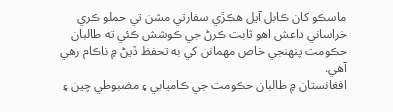ماسڪو کان ڪابل آيل هڪڙي سفارتي مشن تي حملو ڪري خراساني داعش اهو ثابت ڪرڻ جي ڪوشش ڪئي ته طالبان حڪومت پنهنجي خاص مهمانن کي به تحفظ ڏيڻ ۾ ناڪام رهي آهي.
افغانستان ۾ طالبان حڪومت جي ڪاميابي ۽ مضبوطي چين ۽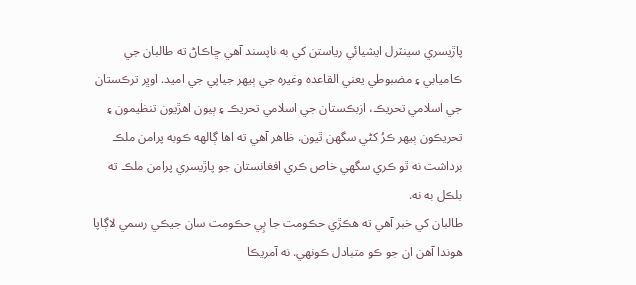پاڙيسري سينٽرل ايشيائي رياستن کي به ناپسند آهي ڇاڪاڻ ته طالبان جي ڪاميابي ۽ مضبوطي يعني القاعده وغيره جي ٻيهر جياپي جي اميد. اوڀر ترڪستان جي اسلامي تحريڪ، ازبڪستان جي اسلامي تحريڪ ۽ ٻيون اهڙيون تنظيمون ۽ تحريڪون ٻيهر ڪرُ کڻي سگهن ٿيون. ظاهر آهي ته اها ڳالهه ڪوبه پرامن ملڪ برداشت نه ٿو ڪري سگهي خاص ڪري افغانستان جو پاڙيسري پرامن ملڪ ته بلڪل به نه.
طالبان کي خبر آهي ته هڪڙي حڪومت جا ٻِي حڪومت سان جيڪي رسمي لاڳاپا هوندا آهن ان جو ڪو متبادل ڪونهي. نه آمريڪا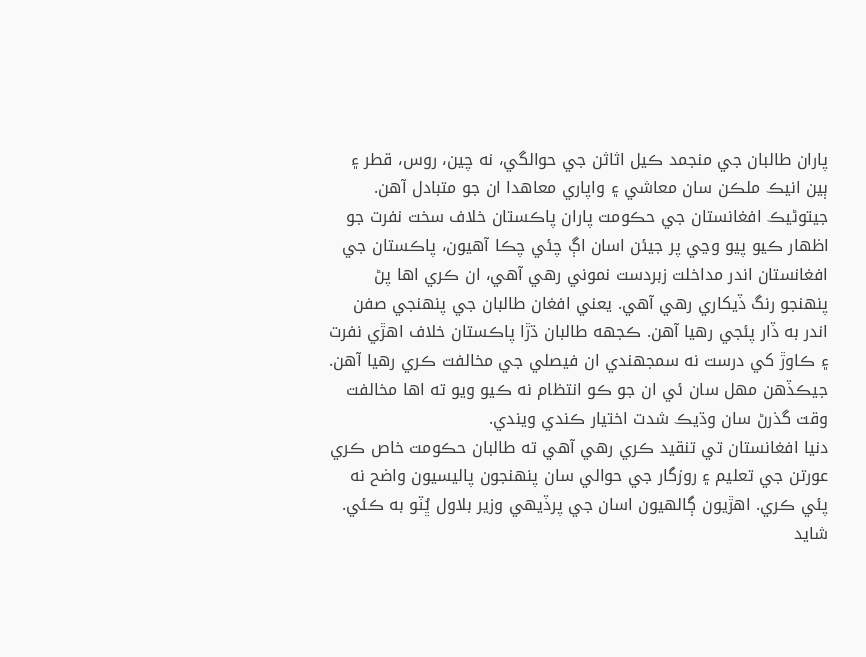پاران طالبان جي منجمد ڪيل اثاثن جي حوالگي، نه چين، روس، قطر ۽ ٻين انيڪ ملڪن سان معاشي ۽ واپاري معاهدا ان جو متبادل آهن.
جيتوڻيڪ افغانستان جي حڪومت پاران پاڪستان خلاف سخت نفرت جو اظهار ڪيو پيو وڃي پر جيئن اسان اڳ چئي چڪا آهيون، پاڪستان جي افغانستان اندر مداخلت زبردست نموني رهي آهي، ان ڪري اها پڻ پنهنجو رنگ ڏيکاري رهي آهي. يعني افغان طالبان جي پنهنجي صفن اندر به ڏار پئجي رهيا آهن. ڪجهه طالبان ڌڙا پاڪستان خلاف اهڙي نفرت ۽ ڪاوڙ کي درست نه سمجهندي ان فيصلي جي مخالفت ڪري رهيا آهن. جيڪڏهن مهل سان ئي ان جو ڪو انتظام نه ڪيو ويو ته اها مخالفت وقت گذرڻ سان وڌيڪ شدت اختيار ڪندي ويندي.
دنيا افغانستان تي تنقيد ڪري رهي آهي ته طالبان حڪومت خاص ڪري عورتن جي تعليم ۽ روزگار جي حوالي سان پنهنجون پاليسيون واضح نه پئي ڪري. اهڙيون ڳالهيون اسان جي پرڏيهي وزير بلاول ڀُٽو به ڪئي. شايد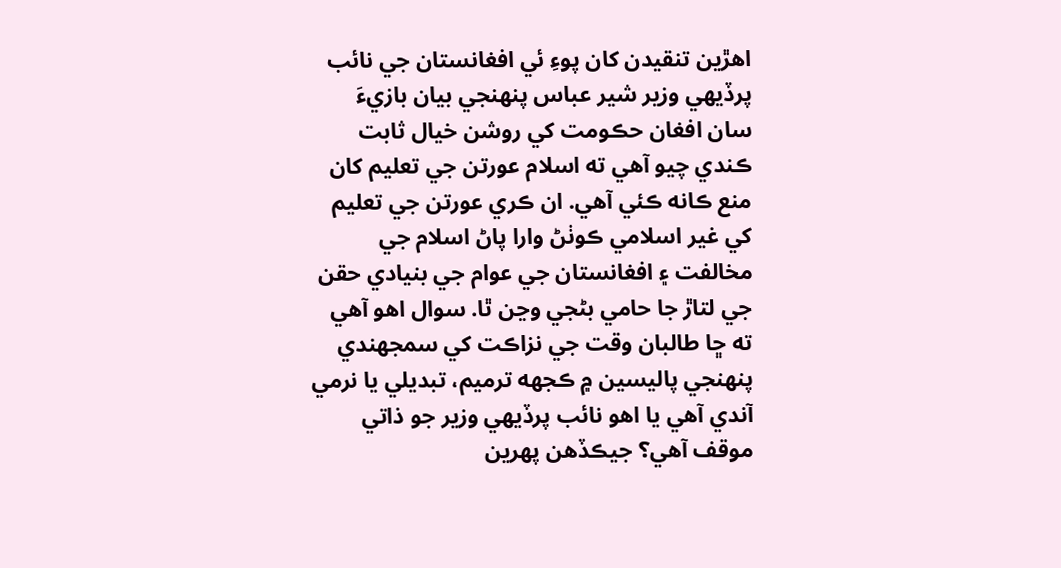اهڙين تنقيدن کان پوءِ ئي افغانستان جي نائب پرڏيهي وزير شير عباس پنهنجي بيان بازيءَ سان افغان حڪومت کي روشن خيال ثابت ڪندي چيو آهي ته اسلام عورتن جي تعليم کان منع ڪانه ڪئي آهي. ان ڪري عورتن جي تعليم کي غير اسلامي ڪوٺڻ وارا پاڻ اسلام جي مخالفت ۽ افغانستان جي عوام جي بنيادي حقن جي لتاڙ جا حامي بڻجي وڃن ٿا. سوال اهو آهي ته ڇا طالبان وقت جي نزاڪت کي سمجهندي پنهنجي پاليسين ۾ ڪجهه ترميم، تبديلي يا نرمي آندي آهي يا اهو نائب پرڏيهي وزير جو ذاتي موقف آهي؟ جيڪڏهن پهرين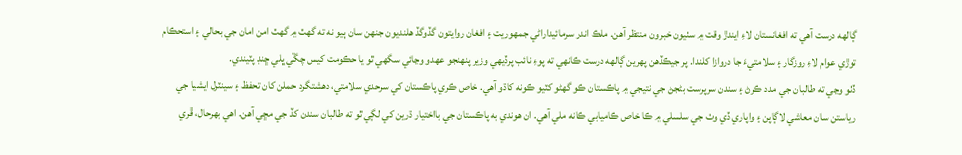ڳالهه درست آهي ته افغانستان لاءِ ايندڙ وقت ۾ سٺيون خبرون منتظر آهن. ملڪ اندر سرمائيداراڻي جمهوريت ۽ افغان روايتون گڏوگڏ هلنديون جنهن سان ٻيو نه ته گھٽ ۾ گھٽ امن امان جي بحالي ۽ استحڪام توڙي عوام لاءِ روزگار ۽ سلامتيءَ جا دروازا کلندا. پر جيڪڏهن پهرين ڳالهه درست ڪانهي ته پوءِ نائب پرڏيهي وزير پنهنجو عهدو وڃائي سگهي ٿو يا حڪومت کيس چڱي ڀلي ڇنڊ پٽيندي.
ڏٺو وڃي ته طالبان جي مدد ڪرڻ ۽ سندن سرپرست بڻجڻ جي نتيجي ۾ پاڪستان ڪو گھڻو کٽيو ڪونه کاڌو آهي. خاص ڪري پاڪستان کي سرحدي سلامتي، دهشتگرد حملن کان تحفظ ۽ سينٽرل ايشيا جي رياستن سان معاشي لاڳاپن ۽ واپاري ڏي وٺ جي سلسلي ۾ ڪا خاص ڪاميابي ڪانه ملي آهي. ان هوندي به پاڪستان جي بااختيار ڌرين کي لڳي ٿو ته طالبان سندن کڏ جي مڇي آهن. اهي بهرحال، ڦري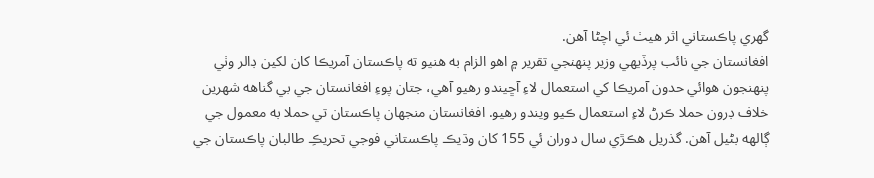گهري پاڪستاني اثر هيٺ ئي اچڻا آهن.
افغانستان جي نائب پرڏيهي وزير پنهنجي تقرير ۾ اهو الزام به هنيو ته پاڪستان آمريڪا کان لکين ڊالر وٺي پنهنجون هوائي حدون آمريڪا کي استعمال لاءِ آڇيندو رهيو آهي، جتان پوءِ افغانستان جي بي گناهه شهرين خلاف ڊرون حملا ڪرڻ لاءِ استعمال ڪيو ويندو رهيو. افغانستان منجهان پاڪستان تي حملا به معمول جي ڳالهه بڻيل آهن. گذريل هڪڙي سال دوران ئي 155 کان وڌيڪ پاڪستاني فوجي تحريڪِ طالبان پاڪستان جي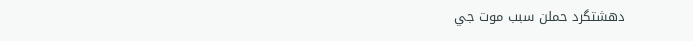دهشتگرد حملن سبب موت جي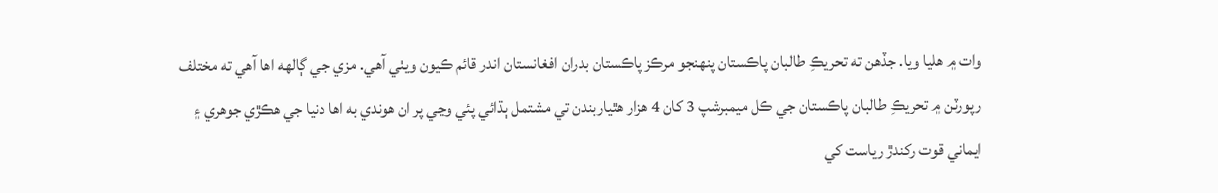وات ۾ هليا ويا. جڏهن ته تحريڪِ طالبان پاڪستان پنهنجو مرڪز پاڪستان بدران افغانستان اندر قائم ڪيون ويٺي آهي. مزي جي ڳالهه اها آهي ته مختلف رپورٽن ۾ تحريڪِ طالبان پاڪستان جي ڪل ميمبرشپ 3 کان 4 هزار هٿياربندن تي مشتمل ٻڌائي پئي وڃي پر ان هوندي به اها دنيا جي هڪڙي جوهري ۽ ايماني قوت رکندڙ رياست کي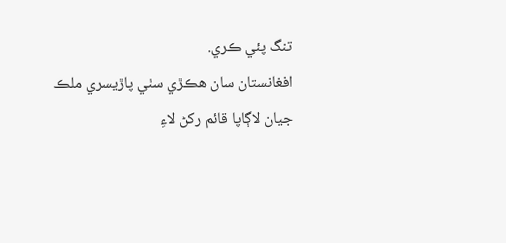تنگ پئي ڪري.
افغانستان سان هڪڙي سٺي پاڙيسري ملڪ جيان لاڳاپا قائم رکڻ لاءِ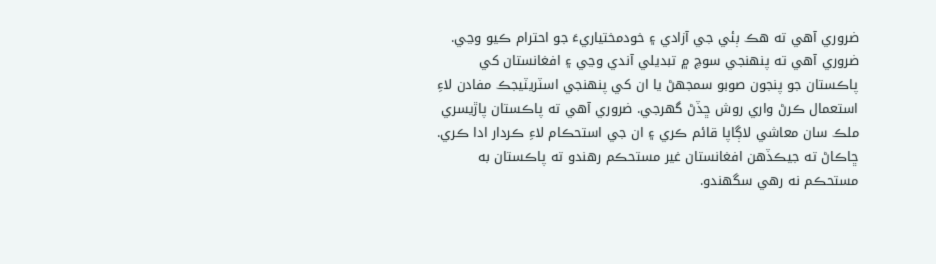ضروري آهي ته هڪ ٻئي جي آزادي ۽ خودمختياريءَ جو احترام ڪيو وڃي. ضروري آهي ته پنهنجي سوچ ۾ تبديلي آندي وڃي ۽ افغانستان کي پاڪستان جو پنجون صوبو سمجهڻ يا ان کي پنهنجي اسٽريٽيجڪ مفادن لاءِ استعمال ڪرڻ واري روش ڇڏڻ گھرجي. ضروري آهي ته پاڪستان پاڙيسري ملڪ سان معاشي لاڳاپا قائم ڪري ۽ ان جي استحڪام لاءِ ڪردار ادا ڪري. ڇاڪاڻ ته جيڪڏهن افغانستان غير مستحڪم رهندو ته پاڪستان به مستحڪم نه رهي سگهندو.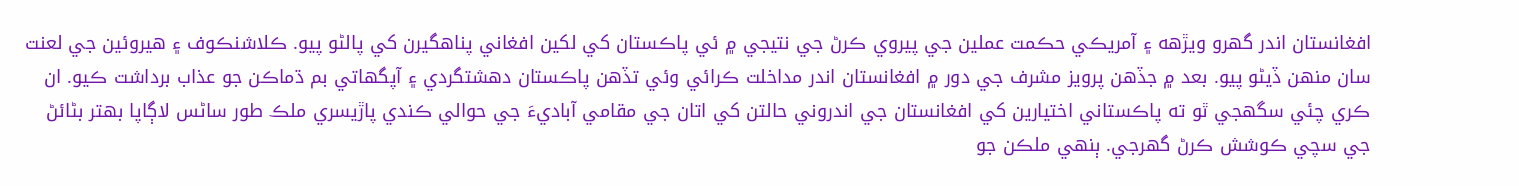افغانستان اندر گهرو ويڙهه ۽ آمريڪي حڪمت عملين جي پيروي ڪرڻ جي نتيجي ۾ ئي پاڪستان کي لکين افغاني پناهگيرن کي پالڻو پيو. ڪلاشنڪوف ۽ هيروئين جي لعنت سان منهن ڏيڻو پيو. بعد ۾ جڏهن پرويز مشرف جي دور ۾ افغانستان اندر مداخلت ڪرائي وئي تڏهن پاڪستان دهشتگردي ۽ آپگهاتي بم ڌماڪن جو عذاب برداشت ڪيو. ان ڪري چئي سگهجي ٿو ته پاڪستاني اختيارين کي افغانستان جي اندروني حالتن کي اتان جي مقامي آباديءَ جي حوالي ڪندي پاڙيسري ملڪ طور ساڻس لاڳاپا بهتر بڻائڻ جي سچي ڪوشش ڪرڻ گھرجي. ٻنهي ملڪن جو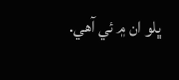ڀلو ان ۾ ئي آهي.